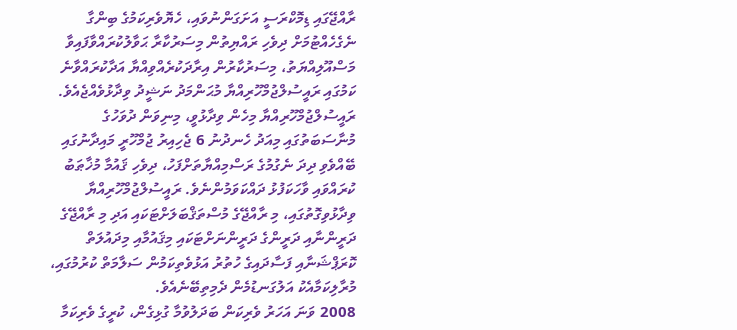ރާއްޖޭގައި ޑިމޮކްރަސީ އަށަގަންނުވައި، ހެޔޮވެރިކަމުގެ ބިންގާ ނެގެހެއްޓުމަށް ދިވެހި ރައްޔިތުން މިސަރުކާރާ ޙަވާލުކުރައްވާފައިވާ މަސްއޫލިއްޔަތު، މިސަރުކާރުން އިރާދަކުރެއްވިއްޔާ އަދާކުރައްވާނެ ކަމުގައި ރައީސުލްޖުމްހޫރިއްޔާ މުޙަންމަދު ނަޝީދު ވިދާޅުވެއްޖެއެވެ. ރައީސުލްޖުމްހޫރިއްޔާ މިހެން ވިދާޅުވީ، މިނިވަން ދުވަހުގެ މުނާސަބަތުގައި މިއަދު ހެނދުނު 6 ޖެހިއިރު ޖުމްހޫރީ މައިދާނުގައި ބޭއްވެވި ދިދަ ނެގުމުގެ ރަސްމިއްޔާތަށްފަހު، ދިވެހި ޤައުމާ މުޚާޠަބު ކުރައްވައި ވާހަކަފުޅު ދައްކަވަމުންނެވެ. ރައީސުލްޖުމްހޫރިއްޔާ ވިދާޅުވިގޮތުގައި، މި ރާއްޖޭގެ މުސްތަޤްބަލަށްޓަކައި އަދި މި ރާއްޖޭގެ ދަރީންނާއި ދަރީންގެ ދަރީންނަށްޓަކައި މިޤައުމާއި މިދައުލަތް ކޮރަޕްޝަނާއި ފަސާދައިގެ ހުތުރު އަޅުވެތިކަމުން ސަލާމަތް ކުރުމުގައި، މުރާލިކަމާއެކު އަލުގަނޑުމެން ދެމިތިބޭނެއެވެ.
2008 ވަނަ އަހަރު ވެރިކަން ބަދަލުވުމާ ގުޅިގެން، ކުރީގެ ވެރިކަމާ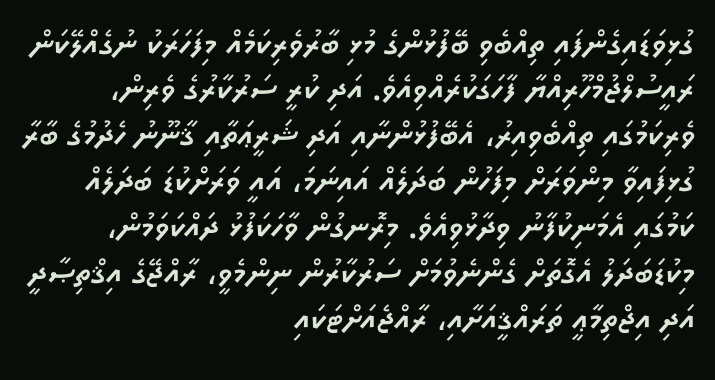ގުޅިވަޑައިގެންފައި ތިއްބެވި ބޭފުޅުންގެ މުޅި ބާރުވެރިކަމެއް މިފަހަރަކު ނުގެއްލޭކަން ރައީސުލްޖުމްހޫރިއްޔާ ފާހަގަކުރެއްވިއެވެ. އަދި ކުރީ ސަރުކާރުގެ ވެރިން، ވެރިކަމުގައި ތިއްބެވިއިރު، އެބޭފުޅުންނާއި އަދި ޝަރީޢަތާއި ޤާނޫނު ހެދުމުގެ ބާރާ ގުޅިފައިވާ މިންވަރަށް މިފަހުން ބަދަލެއް އައިނަމަ، އައީ ވަރަށްކުޑަ ބަދަލެއް ކަމުގައި އެމަނިކުފާނު ވިދާޅުވިއެވެ. މިރޮނގުން ވާހަކަފުޅު ދައްކަވަމުން، މިކުޑަބަދަލު އެގޮތަށް ގެންނެވުމަށް ސަރުކާރުން ނިންމެވީ، ރާއްޖޭގެ އިޤްތިޞާދީ އަދި އިޖްތިމާޢީ ތަރައްޤީއަށާއި، ރާއްޖެއަށްޓަކައި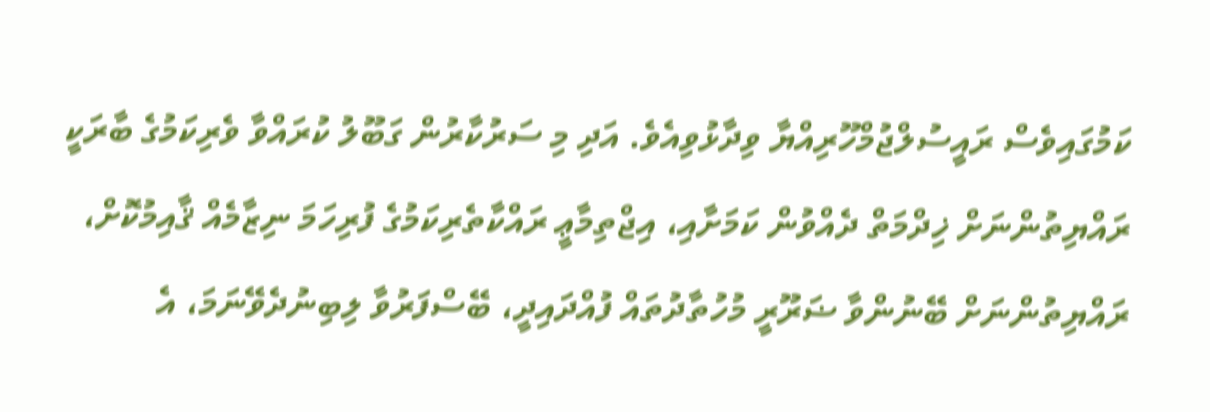ކަމުގައިވެސް ރައީސުލްޖުމްހޫރިއްޔާ ވިދާޅުވިއެވެ. އަދި މި ސަރުކާރުން ގަބޫލު ކުރައްވާ ވެރިކަމުގެ ބާރަކީ ރައްޔިތުންނަށް ޚިދްމަތް ދެއްވުން ކަމަށާއި، އިޖްތިމާޢީ ރައްކާތެރިކަމުގެ ފުރިހަމަ ނިޒާމެއް ޤާއިމުކޮށް، ރައްޔިތުންނަށް ބޭނުންވާ ޟަރޫރީ މުހުތާދުތައް ފުއްދައިދީ، ބޭސްފަރުވާ ލިބިނުދެވޭނަމަ، އެ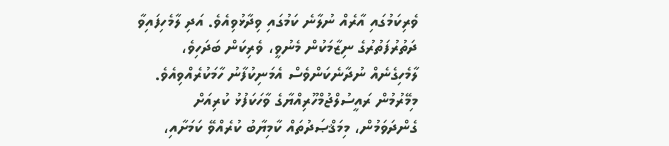ވެރިކަމުގައި އާރެއް ނުލާނެ ކަމުގައި ވިދާޅުވިއެވެ. އަދި ލާމެހިފައިވާ ދަތުރުފަތުރުގެ ނިޒާމަކުން މެނުވީ، ވެރިކަން ބަދަހިވެ، ލާމެހިގެނެއް ނުދާނެކަންވެސް އެމަނިކުފާނު ހާމަކުރެއްވިއެވެ. މިމޭރުމުން ރައީސުލްޖުމްހޫރިއްޔާގެ ވާހަކަފުޅު ކުރިއަށް ގެންދަވަމުން، މިމަޤްޞަދުތައް ކާމިޔާބު ކުރެއްވޭ ކަމަށާއި،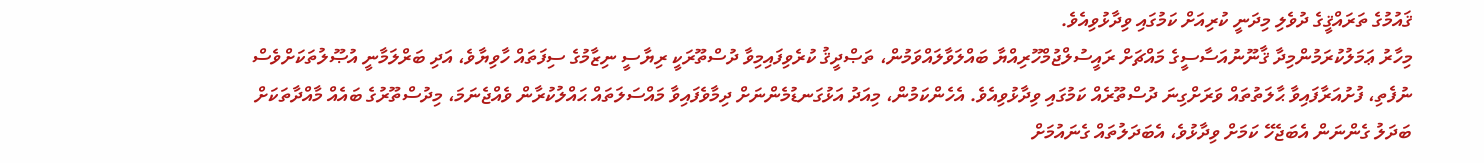ޤައުމުގެ ތަރައްޤީގެ ދުވެލި މިދަނީ ކުރިއަށް ކަމުގައި ވިދާޅުވިއެވެ.
މިހާރު ޢަމަލުކުރަމުންމިދާ ޤާނޫނުއަސާސީގެ މައްޗަށް ރައީސުލްޖުމްހޫރިއްޔާ ބައްލަވާލައްވަމުން، ތަޞްދީޤު ކުރެވިފައިމިވާ ދުސްތޫރަކީ ރިޔާސީ ނިޒާމުގެ ސިފަތައް ހާވިޔާވެ، އަދި ބަރްލަމާނީ އުޞޫލުތަކަށްވެސް ނުފެތި، ފުށުއަރާފައިވާ ޙާލަތުތައް ވަރަށްގިނަ ދުސްތޫރެއް ކަމުގައި ވިދާޅުވިއެވެ. އެހެންކަމުން، މިއަދު އަޅުގަނޑުމެންނަށް ދިމާވެފައިވާ މައްސަލަތައް ޙައްލުކުރާން ވެއްޖެނަމަ، މިދުސްތޫރުގެ ބައެއް މާއްދާތަކަށް ބަދަލު ގެންނަން އެބަޖެހޭ ކަމަށް ވިދާޅުވެ، އެބަދަލުތައް ގެނައުމަށް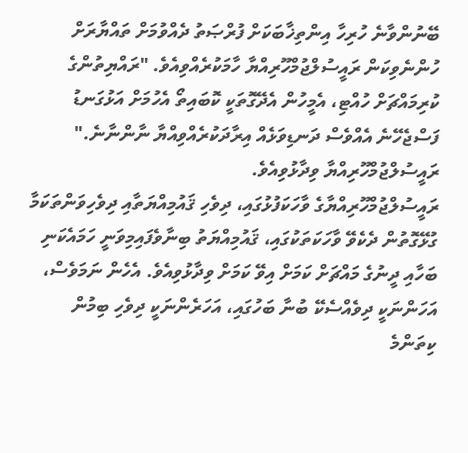ބޭނުންވާނެ ހުރިހާ އިންތިޚާބަކަށް ފުރްޞަތު ދެއްވުމަށް ތައްޔާރަށް ހުންނެވިކަން ރައީސުލްޖުމްހޫރިއްޔާ ހާމަކުރެއްވިއެވެ. "ރައްޔިތުންގެ ކުރިމައްޗަށް ހުއްޓި، އެމީހުން އެދޭގޮތަކީ ކޮބައިތޯ އެހުމަށް އަޅުގަނޑު ފަސްޖެހޭނެ އެއްވެސް ދަނޑިވަޅެއް އިރާދަކުރެއްވިއްޔާ ނާންނާނެ." ރައީސުލްޖުމްހޫރިއްޔާ ވިދާޅުވިއެވެ.
ރައީސުލްޖުމްހޫރިއްޔާގެ ވާހަކަފުޅުގައި، ދިވެހި ޤައުމިއްޔަތާއި ދިވެހިވަންތަކަމާ ގުޅޭގޮތުން ދެކެވޭ ވާހަކަތަކުގައި، ޤައުމިއްޔަތު ބިނާވެފައިމިވަނީ ހަމައެކަނި ބަހާއި ދީނުގެ މައްޗަށް ކަމަށް އިވޭ ކަމަށް ވިދާޅުވިއެވެ. އެހެން ނަމަވެސް، އަހަންނަކީ ދިވެއްސެކޭ ބުނާ ބަހުގައި، އަހަރެންނަކީ ދިވެހި ބިމުން ކިތަންމެ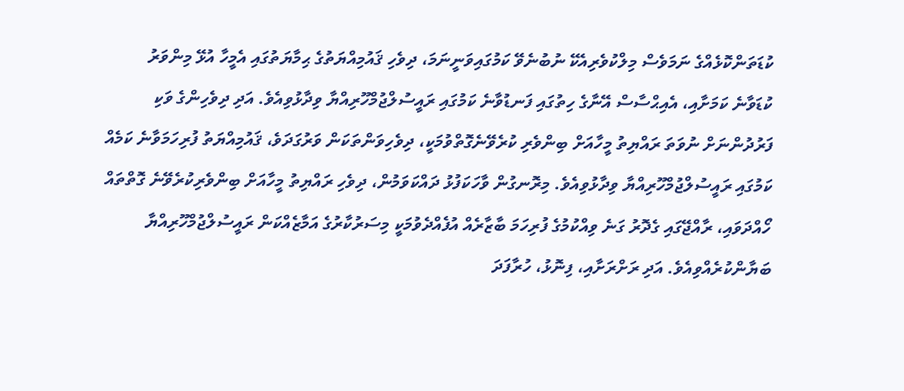ކުޑަތަންކޮޅެއްގެ ނަމަވެސް މިލްކުވެރިއެކޭ ނުބުނެވޭ ކަމުގައިވަނީނަމަ، ދިވެހި ޤައުމިއްޔަތުގެ ޙިމާޔަތުގައި އެމީހާ އުޅޭ މިންވަރު ކުޑަވާނެ ކަމަށާއި، އެއިޙްސާސް އޭނާގެ ހިތުގައި ފަނޑުވާނެ ކަމުގައި ރައީސުލްޖުމްހޫރިއްޔާ ވިދާޅުވިއެވެ. އަދި ދިވެހިންގެ ވަކި ފަރުދުންނަށް ނުވަތަ ރައްޔިތު މީހާއަށް ބިންވެރި ކުރެވޭނެގޮތްވުމަކީ، ދިވެހިވަންތަކަން ވަރުގަދަވެ، ޤައުމިއްޔަތު ފުރިހަމަވާނެ ކަމެއް ކަމުގައި ރައީސުލްޖުމްހޫރިއްޔާ ވިދާޅުވިއެވެ. މިރޮނގުން ވާހަކަފުޅު ދައްކަވަމުން، ދިވެހި ރައްޔިތު މީހާއަށް ބިންވެރިކުރެވޭނެ ގޮތްތައް ހޯއްދަވައި، ރާއްޖޭގައި ގެދޮރު ގަނެ ވިއްކުމުގެ ފުރިހަމަ ބާޒާރެއް އުފެއްދެވުމަކީ މިސަރުކާރުގެ އަމާޒެއްކަން ރައީސުލްޖުމްހޫރިއްޔާ ބަޔާންކުރެއްވިއެވެ. އަދި ރަށްރަށާއި، ފިނޮޅު، ހުރާފަދަ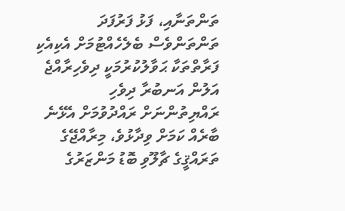ތަންތަނާއި، ފަޅު ފަރުފަދަ ތަންތަންވެސް ބެލެހެއްޓުމަށް އެކިއެކި ފަރާތްތަކާ ޙަވާލުކުރުމަކީ ދިވެހިރާއްޖެ އަލުން އަނބުރާ ދިވެހި ރައްޔިތުންނަށް ރައްދުވުމަށް އެޅޭނެ ބާރެއް ކަމަށް ވިދާޅުވެ، މިރާއްޖޭގެ ތަރައްޤީގެ ޗާލޫވި ބޮޑު މަންޒަރުގެ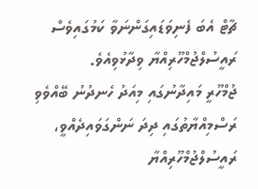ޗާޓް އެބަ ފެނިވަޑައިގަންނަވާ ކަމުގައިވެސް ރައީސުލްޖުމްހޫރިއްޔާ ވިދާޅުވިއެވެ.
ޖުމްހޫރީ މައިދާނުގައި މިއަދު ހެނދުނު ބޭއްވެވި ރަސްމިއްޔާތުގައި ދިދަ ނަންގަވައިދެއްވީ، ރައީސުލްޖުމްހޫރިއްޔާ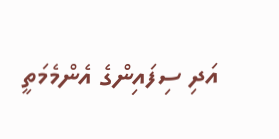އަދި ސިފައިންގެ އެންމެމަތީ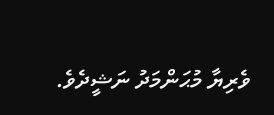ވެރިޔާ މުޙަންމަދު ނަޝީދެވެ.